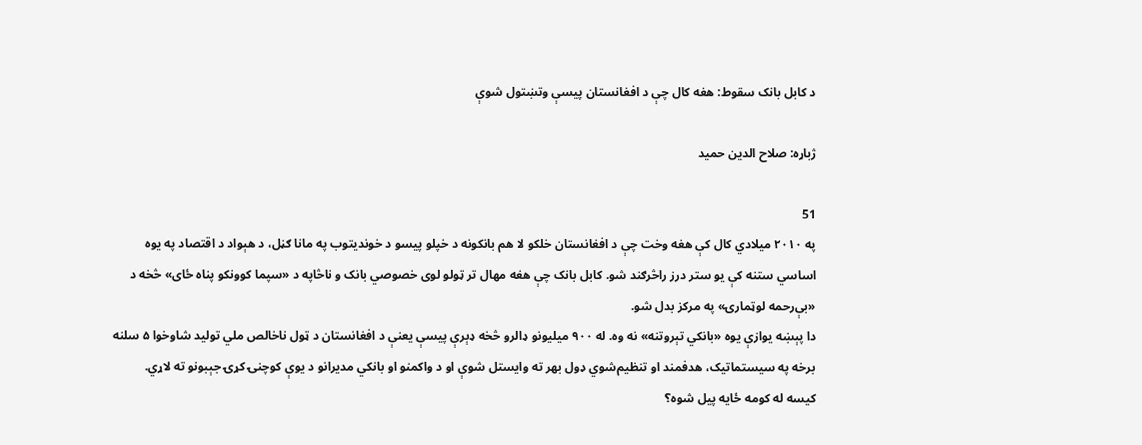د کابل بانک سقوط: هغه کال چې د افغانستان پيسې وتښتول شوې

ژباړه: صلاح الدين حمید

51
په ۲۰۱۰ میلادي کال کې هغه وخت چې د افغانستان خلکو لا هم بانکونه د خپلو پیسو د خونديتوب په مانا ګڼل، د هېواد د اقتصاد په یوه اساسي ستنه کې یو ستر درز راڅرګند شو. کابل بانک چې هغه مهال تر ټولو لوی خصوصي بانک و ناڅاپه د «سپما کوونکو پناه ځای» څخه د «بې‌رحمه لوټمارۍ» په مرکز بدل شو.
دا پېښه یوازې یوه «بانکي تېروتنه» نه وه. له ۹۰۰ میلیونو ډالرو څخه ډېرې پيسې یعنې د افغانستان د ټول ناخالص ملي تولید شاوخوا ۵ سلنه برخه په سیستماتیک، هدفمند او تنظیم‌شوي ډول بهر ته وایستل شوې او د واکمنو او بانکي مدیرانو د یوې کوچنۍ کړۍ جېبونو ته لاړي.
کیسه له کومه ځایه پیل شوه؟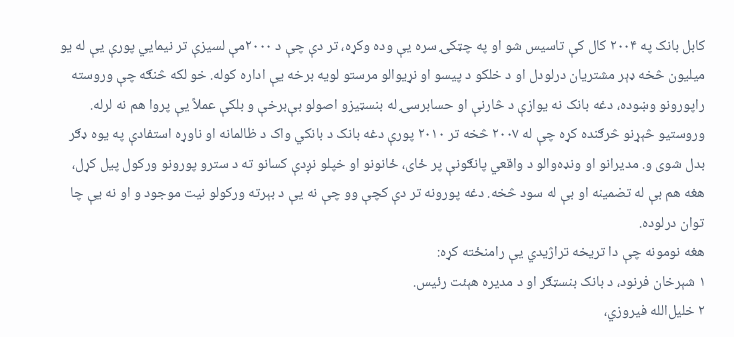کابل بانک په ۲۰۰۴ کال کې تاسیس شو او په چټکۍ سره یې وده وکړه، تر دې چې د ۲۰۰۰مې لسیزې تر نیمایي پورې یې له یو میلیون څخه ډېر مشتریان درلودل او د خلکو د پیسو او نړیوالو مرستو لویه برخه یې اداره کوله. خو لکه څنګه چې وروسته راپورونو وښوده، دغه بانک نه یوازې د څارنې او حسابرسۍ له بنسټیزو اصولو بې‌برخې و بلکې عملاً یې پروا هم نه لرله.
وروستیو څېړنو څرګنده کړه چې له ۲۰۰۷ څخه تر ۲۰۱۰ پورې دغه بانک د بانکي واک د ظالمانه او ناوړه استفادې په یوه ډګر بدل شوی و. مدیرانو او ونډه‌والو د واقعي پانګونې پر ځای، ځانونو او خپلو نږدې کسانو ته د سترو پورونو ورکول پیل کړل، هغه هم بې له تضمینه او بې له سود څخه. دغه پورونه تر دې کچې وو چې نه یې د بېرته ورکولو نیت موجود و او نه یې چا توان درلوده.
هغه نومونه چې دا تریخه تراژیدي یې رامنځته کړه:
۱ شېرخان فرنود، د بانک بنسټګر او د مدیره هېئت رئیس.
۲ خلیل‌الله فیروزي،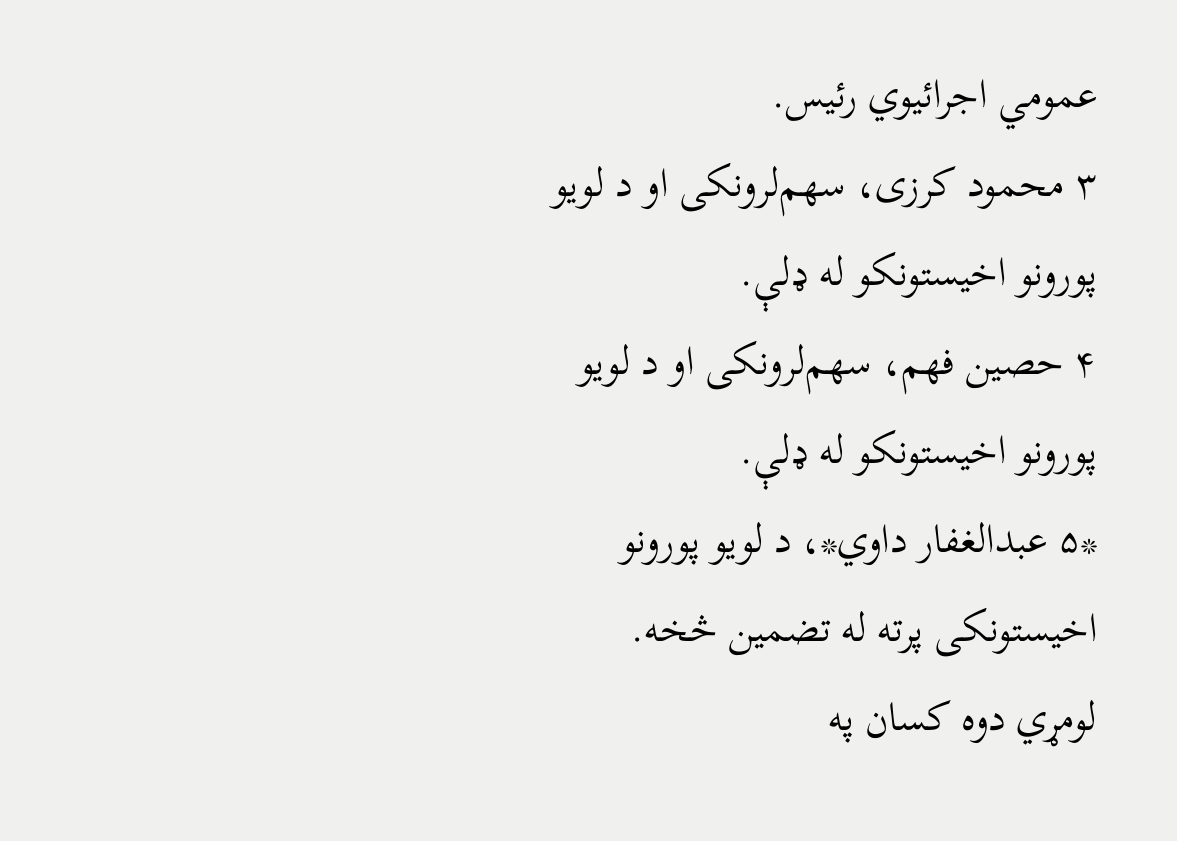عمومي اجرائیوي رئیس.
۳ محمود کرزی، سهم‌لرونکی او د لویو پورونو اخیستونکو له ډلې.
۴ حصین فهم، سهم‌لرونکی او د لویو پورونو اخیستونکو له ډلې.
*۵ عبدالغفار داوي*، د لویو پورونو اخیستونکی پرته له تضمین څخه.
لومړي دوه کسان په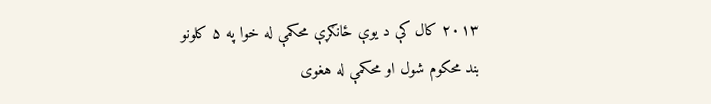۲۰۱۳ کال کې د یوې ځانګړې محکمې له خوا په ۵ کلونو بند محکوم شول او محکمې له هغوی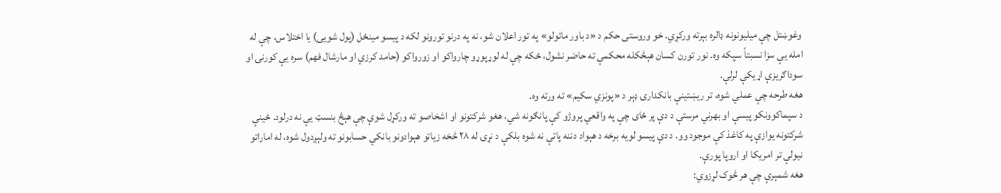وغوښتل چې میلیونونه ډالره بېرته ورکړي. خو وروستی حکم د «د باور ماتولو» په تور اعلان شو، نه په درنو تورونو لکه د پیسو مینځل (پول شویی) یا اختلاس، چې له امله یې سزا نسبتاً سپکه وه. نور تورن کسان هېڅکله محکمې ته حاضر نشول، ځکه چې له لوړپوړو چارواکو او زورواکو (حامد کرزي او مارشال فهم) سره یې کورنۍ او سوداګریزې اړیکې لرلې.
هغه طرحه چې عملي شوه، تر ریښتینې بانکدارۍ ډېر د «پونزي سکیم» ته ورته وه.
د سپماکوونکو پیسې او بهرني مرستې د دې پر ځای چې په واقعي پروژو کې پانګونه شي، هغو شرکتونو او اشخاصو ته ورکړل شوې چې هېڅ بنسټ یې نه درلود. ځینې شرکتونه یوازې په کاغذ کې موجود وو. د دې پیسو لویه برخه د هېواد دننه پاتې نه شوه بلکې د نړۍ له ۲۸ څخه زیاتو هېوادونو بانکي حسابونو ته ولېږدول شوه، له اماراتو نیولې تر امریکا او اروپا پورې.
هغه شمېرې چې هر څوک لړزوي: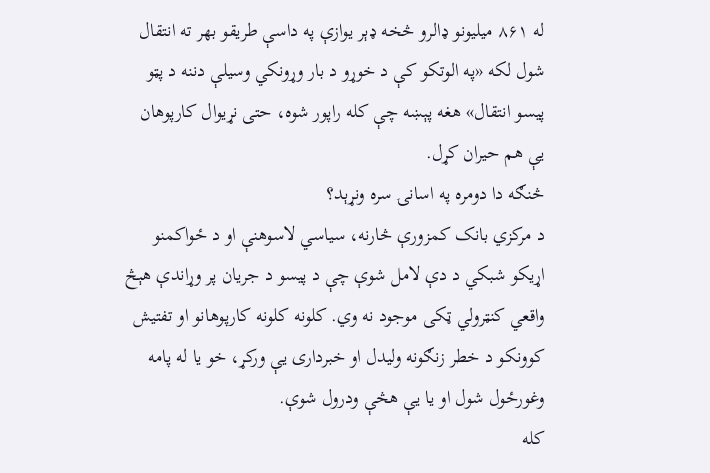له ۸۶۱ میلیونو ډالرو څخه ډېر یوازې په داسې طریقو بهر ته انتقال شول لکه «په الوتکو کې د خوړو د بار وړونکي وسیلې دننه د پټو پیسو انتقال» هغه پېښه چې کله راپور شوه، حتی نړیوال کارپوهان یې هم حیران کړل.
څنګه دا دومره په اسانۍ سره ونړېد؟
د مرکزي بانک کمزورې څارنه، سیاسي لاسوهنې او د ځواکمنو اړیکو شبکي د دې لامل شوې چې د پیسو د جریان پر وړاندې هېڅ واقعي کنټرولي ټکی موجود نه وي. کلونه کلونه کارپوهانو او تفتیش کوونکو د خطر زنګونه ولیدل او خبرداری یې ورکړ، خو یا له پامه وغورځول شول او یا یې هڅې ودرول شوې.
کله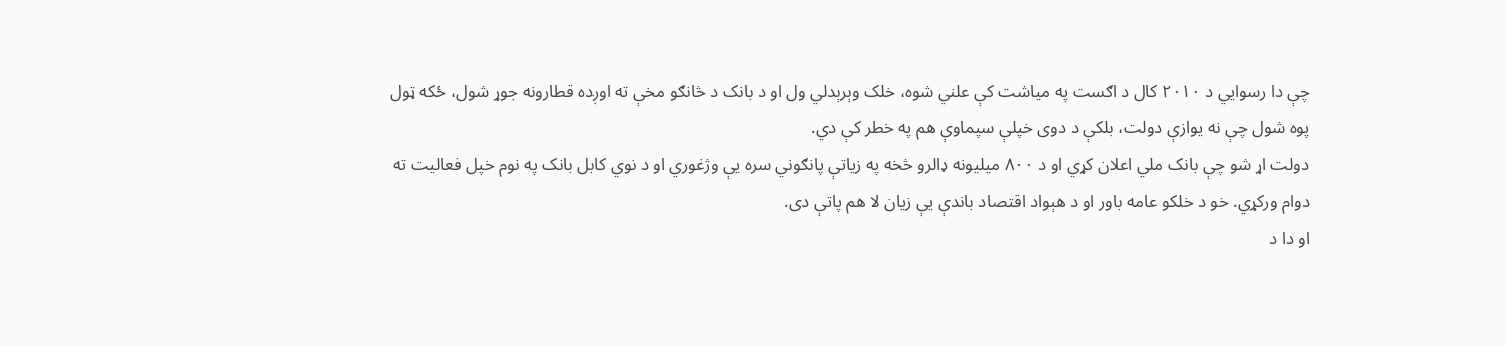چې دا رسوايي د ۲۰۱۰ کال د اګست په میاشت کې علني شوه، خلک وېرېدلي ول او د بانک د څانګو مخې ته اوږده قطارونه جوړ شول، ځکه ټول پوه شول چې نه یوازې دولت، بلکې د دوی خپلې سپماوې هم په خطر کې دي.
دولت اړ شو چې بانک ملي اعلان کړي او د ۸۰۰ میلیونه ډالرو څخه په زیاتې پانګوني سره یې وژغوري او د نوي کابل بانک په نوم خپل فعالیت ته دوام ورکړي. خو د خلکو عامه باور او د هېواد اقتصاد باندې یې زیان لا هم پاتې دی.
او دا د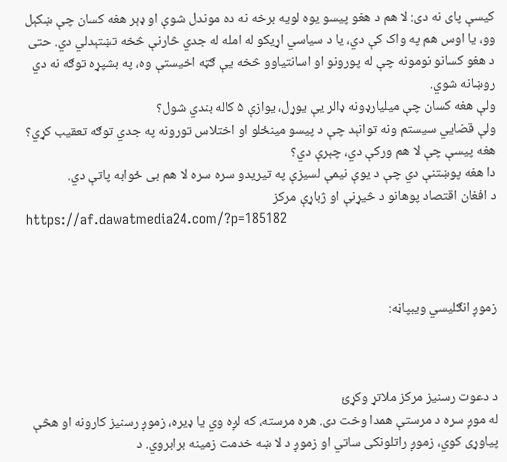کیسې پای نه دی: لا هم د هغو پیسو یوه لویه برخه نه ده موندل شوې او ډېر هغه کسان چې ښکېل وو، یا اوس هم په واک کې دي، یا د سیاسي اړیکو له امله له جدي څارنې څخه تښتېدلي دي. حتی د هغو کسانو نومونه چې له پورونو او اسانتیاوو څخه یې ګټه اخیستې وه، په بشپړه توګه نه دي روښانه شوي.
ولې هغه کسان چې میلیارډونه ډالر یې یوړل، یوازې ۵ کاله بندي شول؟
ولې قضایي سیستم ونه توانېد چې د پیسو مینځلو او اختلاس تورونه په جدي توګه تعقیب کړي؟
هغه پیسې چې لا هم ورکې دي، چېرې دي؟
دا هغه پوښتنې دي چې د یوې نیمې لسیزې په تیریدو سره سره لا هم بی ځوابه پاتې دي.
د افغان اقتصاد پوهانو د څیړنې او ژباړې مرکز
https://af.dawatmedia24.com/?p=185182



زموږ انګلیسي ویبپاڼه:



د دعوت رسنیز مرکز ملاتړ وکړئ
له موږ سره د مرستې همدا وخت دی. هره مرسته، که لږه وي یا ډیره، زموږ رسنیز کارونه او هڅې پیاوړی کوي، زموږ راتلونکی ساتي او زموږ د لا ښه خدمت زمینه برابروي. د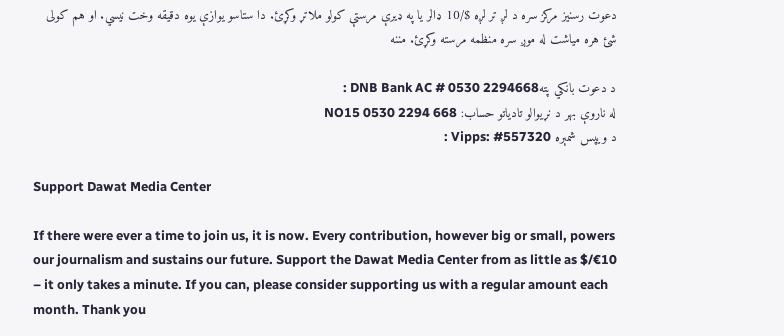دعوت رسنیز مرکز سره د لږ تر لږه $/10 ډالر یا په ډیرې مرستې کولو ملاتړ وکړئ. دا ستاسو یوازې یوه دقیقه وخت نیسي. او هم کولی شئ هره میاشت له موږ سره منظمه مرسته وکړئ. مننه

د دعوت بانکي پتهDNB Bank AC # 0530 2294668 :
له ناروې بهر د نړیوالو تادیاتو حساب: NO15 0530 2294 668
د ویپس شمېره Vipps: #557320 :

Support Dawat Media Center

If there were ever a time to join us, it is now. Every contribution, however big or small, powers our journalism and sustains our future. Support the Dawat Media Center from as little as $/€10 – it only takes a minute. If you can, please consider supporting us with a regular amount each month. Thank you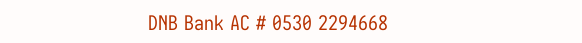DNB Bank AC # 0530 2294668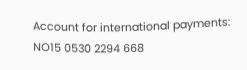Account for international payments: NO15 0530 2294 668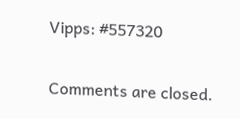Vipps: #557320

Comments are closed.